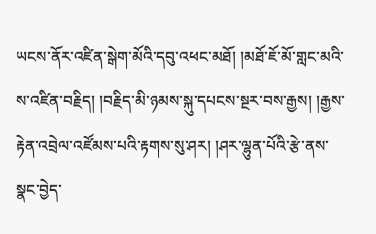ཡངས་ནོར་འཛིན་སྒེག་མོའི་དབུ་འཕང་མཐོ། །མཐོ་ཇོ་མོ་གླང་མའི་ས་འཛིན་བརྗིད། །བརྗིད་མི་ཉམས་སྐུ་དཔངས་སྔར་བས་རྒྱས། །རྒྱས་རྟེན་འབྲེལ་འཛོམས་པའི་རྟགས་སུ་ཤར། །ཤར་ལྷུན་པོའི་རྩེ་ནས་སྣང་བྱེད་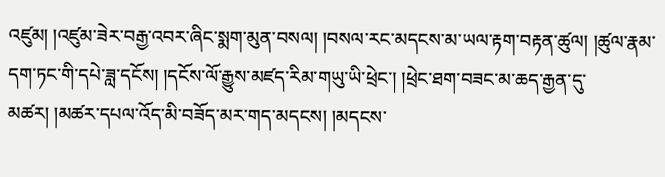འཛུམ། །འཛུམ་ཟེར་བརྒྱ་འབར་ཞིང་སྨག་མུན་བསལ། །བསལ་རང་མདངས་མ་ཡལ་རྟག་བརྟན་ཚུལ། །ཚུལ་རྣམ་དག་ཏང་གི་དཔེ་ཟླ་དངོས། །དངོས་ལོ་རྒྱུས་མཛད་རིམ་གཡུ་ཡི་ཕྲེང་། །ཕྲེང་ཐག་བཟང་མ་ཆད་རྒྱན་དུ་མཚར། །མཚར་དཔལ་འོད་མི་བཟོད་མར་གད་མདངས། །མདངས་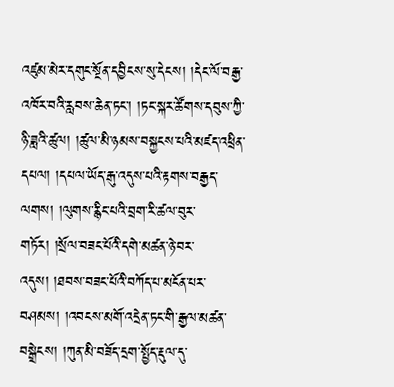འཛུམ་མེར་དགུང་སྔོན་དབྱིངས་སུ་དེངས། །དེང་ལོ་བརྒྱ་འཁོར་བའི་རླབས་ཆེན་ཏང་། །ཏང་སྐར་ཚོགས་དབུས་ཀྱི་ཉི་ཟླའི་ཚུལ། །ཚུལ་མི་ཉམས་བསྐྱངས་པའི་མཛད་འཕྲིན་དཔལ། །དཔལ་ཡོད་རྒུ་འདུས་པའི་རྟགས་བརྒྱད་ལགས། །ལུགས་རྙིང་པའི་བྲག་རི་ཚལ་བུར་གཏོར། །སྲོལ་བཟང་པོའི་དགེ་མཚན་ཉེ་བར་འདུས། །ཐབས་བཟང་པོའི་བཀོད་པ་མངོན་པར་བཤམས། །འབངས་མགོ་འདྲེན་ཏང་གི་རྒྱལ་མཚན་བསྒྲེངས། །ཀུན་མི་བཟོད་དྲག་སྤྱོད་རྡུལ་དུ་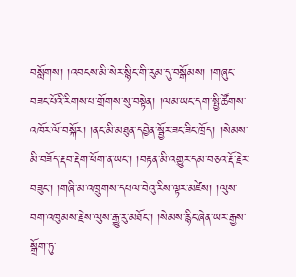བསློགས། །འབངས་མི་སེར་སྙིང་གི་རུམ་དུ་བསྒོམས། །གཞུང་བཟང་པོའི་རིགས་པ་གྲོགས་སུ་བསྟེན། །ལམ་ཡང་དག་སྤྱི་ཚོགས་འཁོར་ལོ་བསྐོར། །ནང་མི་མཐུན་དབྱེན་སྦྱོར་ཟང་ཟིང་ཁྲོད། །སེམས་མི་བཟོད་རྡབ་རྡེག་ཕོག་ན་ཡང་། །བརྟན་མི་འགྱུར་དམ་བཅའ་རྡོ་རྗེར་བཟུང་། །གཞི་མ་འཁྲུགས་དཔལ་བེའུ་རིས་ལྟར་མཛེས། །ལུས་བག་འཁུམས་རྗེས་ལུས་རྒྱུ་རུ་མཐོང་། །སེམས་རྙིང་ཞེན་ཡར་རྒྱས་སྒྲོག་ཏུ་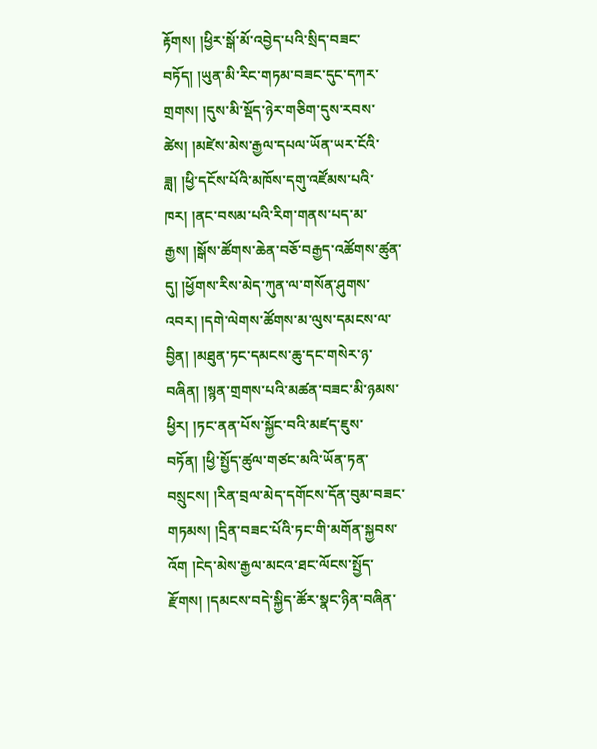རྟོགས། །ཕྱིར་སྒོ་མོ་འབྱེད་པའི་སྲིད་བཟང་བཏོད། །ཡུན་མི་རིང་གཏམ་བཟང་དུང་དཀར་གྲགས། །དུས་མི་སྡོད་ཉེར་གཅིག་དུས་རབས་ཚེས། །མཛེས་མེས་རྒྱལ་དཔལ་ཡོན་ཡར་ངོའི་ཟླ། །ཕྱི་དངོས་པོའི་མཁོས་དགུ་འཛོམས་པའི་ཁར། །ནང་བསམ་པའི་རིག་གནས་པད་མ་རྒྱས། །སྒོས་ཚོགས་ཆེན་བཅོ་བརྒྱད་འཚོགས་ཚུན་དུ། །ཕྱོགས་རིས་མེད་ཀུན་ལ་གསོན་ཤུགས་འབར། །དགེ་ལེགས་ཚོགས་མ་ལུས་དམངས་ལ་བྱིན། །མཐུན་ཏང་དམངས་ཆུ་དང་གསེར་ཉ་བཞིན། །སྙན་གྲགས་པའི་མཚན་བཟང་མི་ཉམས་ཕྱིར། །ཏང་ནན་པོས་སྐྱོང་བའི་མཛད་ཇུས་བཏོན། །ཕྱི་སྤྱོད་ཚུལ་གཙང་མའི་ཡོན་ཏན་བསྲུངས། །རིན་བྲལ་མེད་དགོངས་དོན་བུམ་བཟང་གཏམས། །དྲིན་བཟང་པོའི་ཏང་གི་མགོན་སྐྱབས་འོག །ངེད་མེས་རྒྱལ་མངའ་ཐང་ལོངས་སྤྱོད་རྫོགས། །དམངས་བདེ་སྐྱིད་ཚོར་སྣང་ཉིན་བཞིན་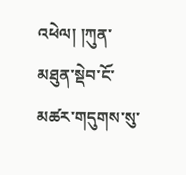འཕེལ། །ཀུན་མཐུན་སྡེབ་ངོ་མཚར་གདུགས་སུ་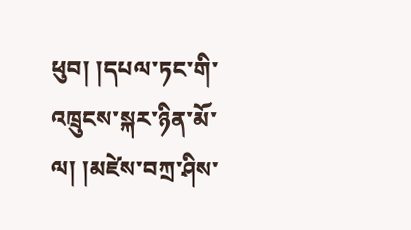ཕུབ། །དཔལ་ཏང་གི་འཁྲུངས་སྐར་ཉིན་མོ་ལ། །མཛེས་བཀྲ་ཤིས་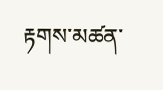རྟགས་མཚན་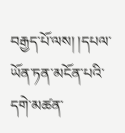བརྒྱད་པོ་ལས། །དཔལ་ཡོན་ཏན་མངོན་པའི་དགེ་མཚན་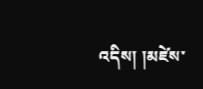འདིས། །མཛེས་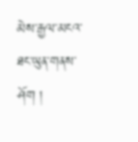མེས་རྒྱལ་མངའ་ཐང་ཡུན་གནས་ཤོག །